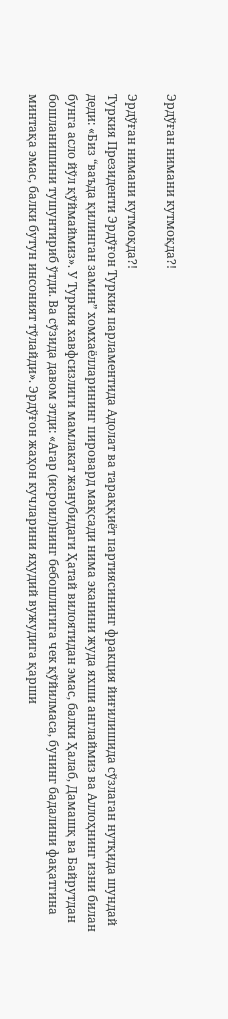Эрдўған нимани кутмоқда?!

Эрдўған нимани кутмоқда?!
Туркия Президенти Эрдўғон Туркия парламентида Адолат ва тараққиёт партиясининг фракция йиғилишида сўзлаган нутқида шундай деди: «Биз “ваъда қилинган замин” хомхаёлларининг пировард мақсади нима эканини жуда яхши англаймиз ва Аллоҳнинг изни билан бунга асло йўл қўймаймиз». У Туркия хавфсизлиги мамлакат жанубидаги Ҳатай вилоятидан эмас, балки Ҳалаб, Дамашқ ва Байрутдан бошланишини тушунтириб ўтди. Ва сўзида давом этди: «Агар (исроил)нинг бебошлигига чек қўйилмаса, бунинг бадалини фақатгина минтақа эмас, балки бутун инсоният тўлайди». Эрдўғон жаҳон кучларини яҳудий вужудига қарши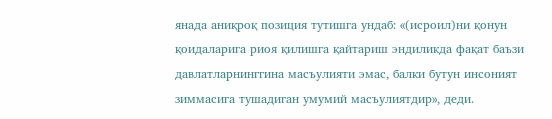янада аниқроқ позиция тутишга ундаб: «(исроил)ни қонун қоидаларига риоя қилишга қайтариш эндиликда фақат баъзи давлатларнинггина масъулияти эмас, балки бутун инсоният зиммасига тушадиган умумий масъулиятдир», деди.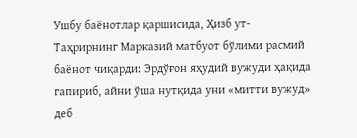Ушбу баёнотлар қаршисида, Ҳизб ут-Таҳрирнинг Марказий матбуот бўлими расмий баёнот чиқарди: Эрдўғон яҳудий вужуди ҳақида гапириб, айни ўша нутқида уни «митти вужуд» деб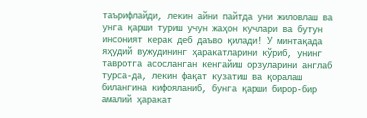таърифлайди, лекин айни пайтда уни жиловлаш ва унга қарши туриш учун жаҳон кучлари ва бутун инсоният керак деб даъво қилади! У минтақада яҳудий вужудининг ҳаракатларини кўриб, унинг тавротга асосланган кенгайиш орзуларини англаб турса-да, лекин фақат кузатиш ва қоралаш билангина кифояланиб, бунга қарши бирор-бир амалий ҳаракат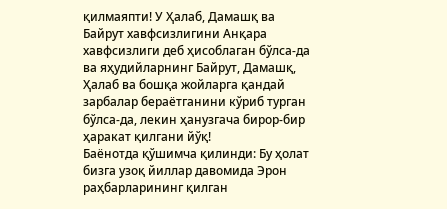қилмаяпти! У Ҳалаб, Дамашқ ва Байрут хавфсизлигини Анқара хавфсизлиги деб ҳисоблаган бўлса-да ва яҳудийларнинг Байрут, Дамашқ, Ҳалаб ва бошқа жойларга қандай зарбалар бераётганини кўриб турган бўлса-да, лекин ҳанузгача бирор-бир ҳаракат қилгани йўқ!
Баёнотда қўшимча қилинди: Бу ҳолат бизга узоқ йиллар давомида Эрон раҳбарларининг қилган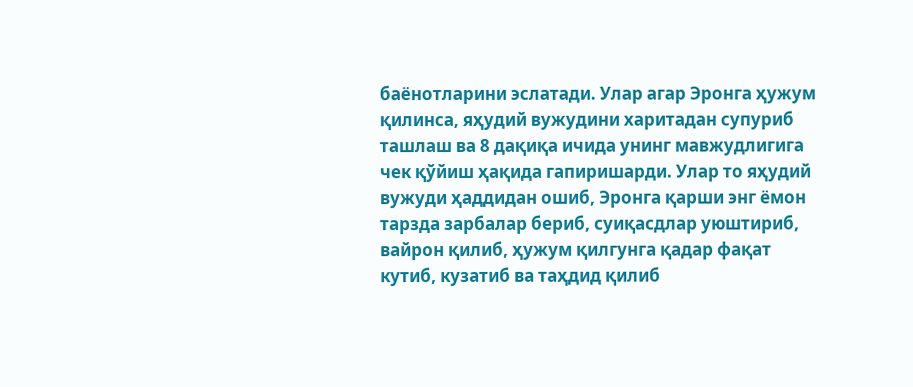баёнотларини эслатади. Улар агар Эронга ҳужум қилинса, яҳудий вужудини харитадан супуриб ташлаш ва 8 дақиқа ичида унинг мавжудлигига чек қўйиш ҳақида гапиришарди. Улар то яҳудий вужуди ҳаддидан ошиб, Эронга қарши энг ёмон тарзда зарбалар бериб, суиқасдлар уюштириб, вайрон қилиб, ҳужум қилгунга қадар фақат кутиб, кузатиб ва таҳдид қилиб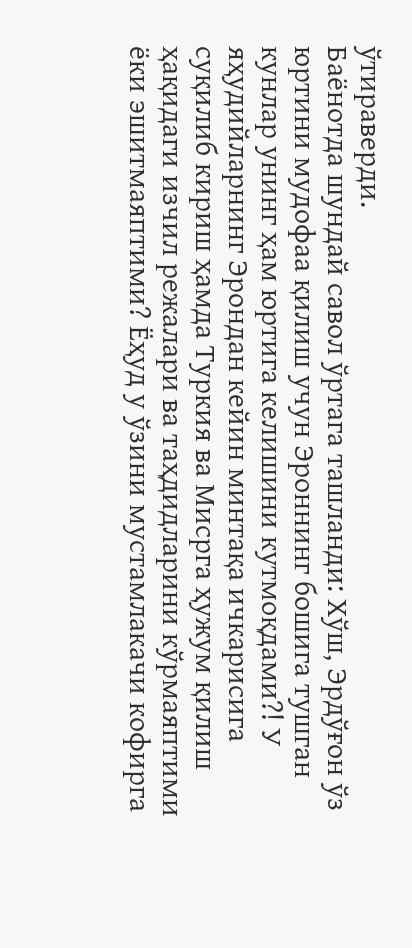ўтираверди.
Баёнотда шундай савол ўртага ташланди: Хўш, Эрдўғон ўз юртини мудофаа қилиш учун Эроннинг бошига тушган кунлар унинг ҳам юртига келишини кутмоқдами?! У яҳудийларнинг Эрондан кейин минтақа ичкарисига суқилиб кириш ҳамда Туркия ва Мисрга ҳужум қилиш ҳақидаги изчил режалари ва таҳдидларини кўрмаяптими ёки эшитмаяптими? Ёҳуд у ўзини мустамлакачи кофирга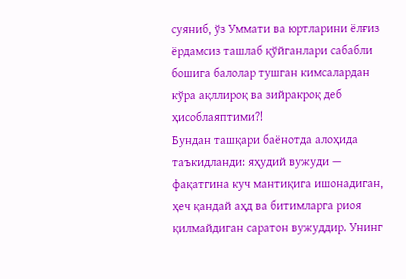суяниб, ўз Уммати ва юртларини ёлғиз ёрдамсиз ташлаб қўйганлари сабабли бошига балолар тушган кимсалардан кўра ақллироқ ва зийракроқ деб ҳисоблаяптими?!
Бундан ташқари баёнотда алоҳида таъкидланди: яҳудий вужуди — фақатгина куч мантиқига ишонадиган, ҳеч қандай аҳд ва битимларга риоя қилмайдиган саратон вужуддир. Унинг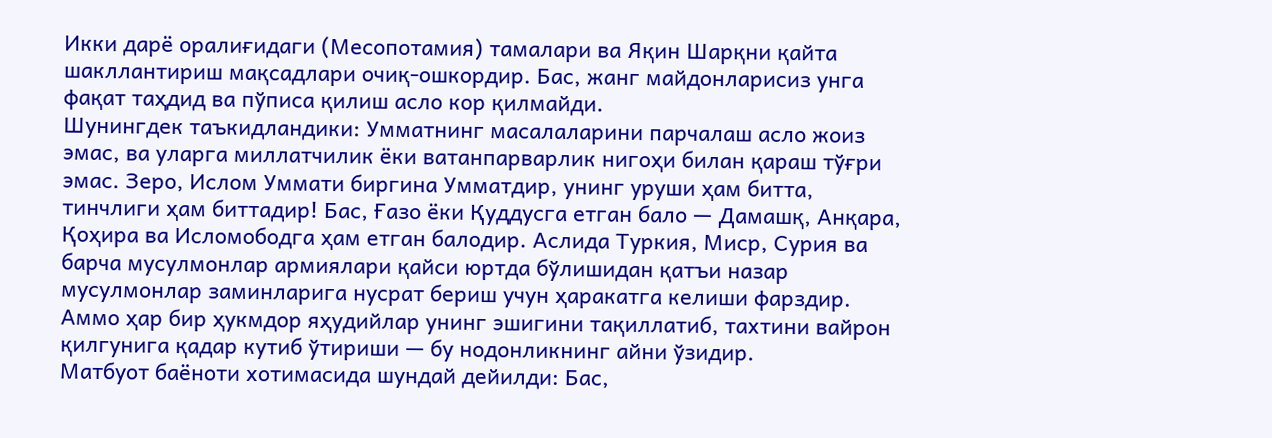Икки дарё оралиғидаги (Месопотамия) тамалари ва Яқин Шарқни қайта шакллантириш мақсадлари очиқ-ошкордир. Бас, жанг майдонларисиз унга фақат таҳдид ва пўписа қилиш асло кор қилмайди.
Шунингдек таъкидландики: Умматнинг масалаларини парчалаш асло жоиз эмас, ва уларга миллатчилик ёки ватанпарварлик нигоҳи билан қараш тўғри эмас. Зеро, Ислом Уммати биргина Умматдир, унинг уруши ҳам битта, тинчлиги ҳам биттадир! Бас, Ғазо ёки Қуддусга етган бало — Дамашқ, Анқара, Қоҳира ва Исломободга ҳам етган балодир. Аслида Туркия, Миср, Сурия ва барча мусулмонлар армиялари қайси юртда бўлишидан қатъи назар мусулмонлар заминларига нусрат бериш учун ҳаракатга келиши фарздир. Аммо ҳар бир ҳукмдор яҳудийлар унинг эшигини тақиллатиб, тахтини вайрон қилгунига қадар кутиб ўтириши — бу нодонликнинг айни ўзидир.
Матбуот баёноти хотимасида шундай дейилди: Бас,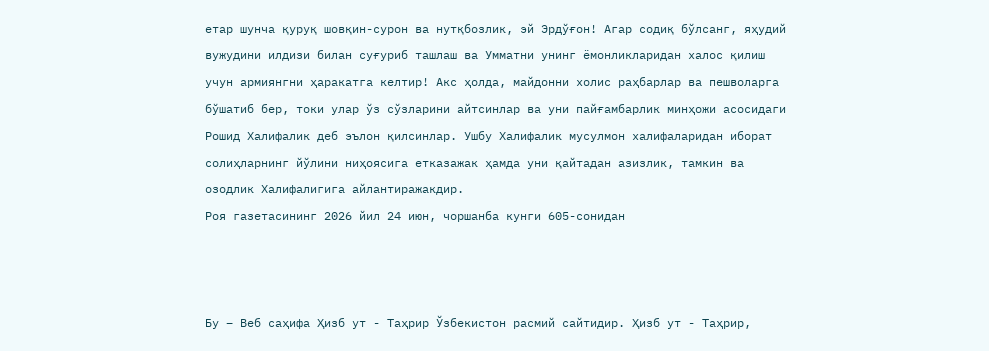етар шунча қуруқ шовқин-сурон ва нутқбозлик, эй Эрдўғон! Агар содиқ бўлсанг, яҳудий вужудини илдизи билан суғуриб ташлаш ва Умматни унинг ёмонликларидан халос қилиш учун армиянгни ҳаракатга келтир! Акс ҳолда, майдонни холис раҳбарлар ва пешволарга бўшатиб бер, токи улар ўз сўзларини айтсинлар ва уни пайғамбарлик минҳожи асосидаги Рошид Халифалик деб эълон қилсинлар. Ушбу Халифалик мусулмон халифаларидан иборат солиҳларнинг йўлини ниҳоясига етказажак ҳамда уни қайтадан азизлик, тамкин ва озодлик Халифалигига айлантиражакдир.
Роя газетасининг 2026 йил 24 июн, чоршанба кунги 605-сонидан



Бу – Веб саҳифа Ҳизб ут - Таҳрир Ўзбекистон расмий сайтидир. Ҳизб ут - Таҳрир,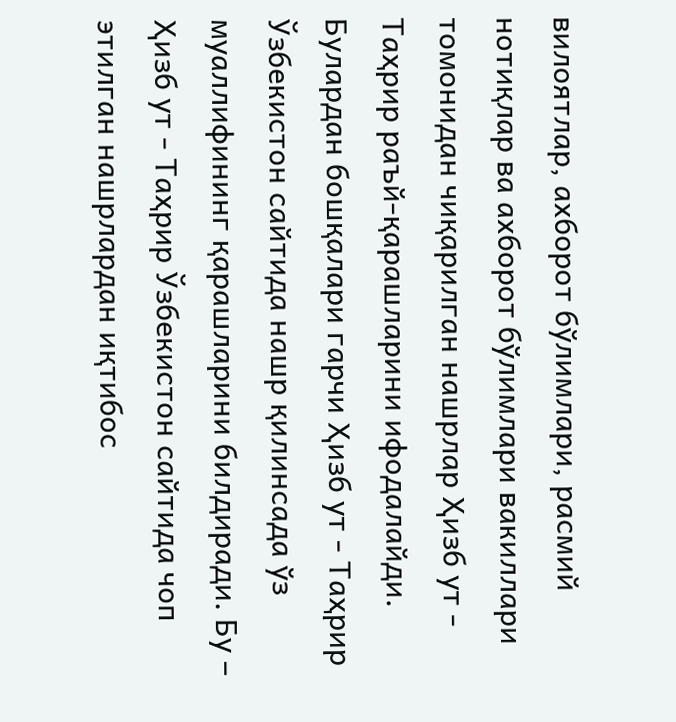вилоятлар, ахборот бўлимлари, расмий нотиқлар ва ахборот бўлимлари вакиллари томонидан чиқарилган нашрлар Ҳизб ут - Таҳрир раъй-қарашларини ифодалайди. Булардан бошқалари гарчи Ҳизб ут - Таҳрир Ўзбекистон сайтида нашр қилинсада ўз муаллифининг қарашларини билдиради. Бу – Ҳизб ут - Таҳрир Ўзбекистон сайтида чоп этилган нашрлардан иқтибос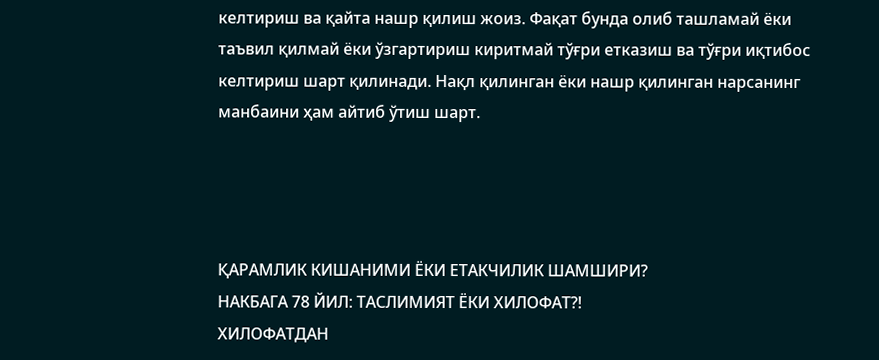келтириш ва қайта нашр қилиш жоиз. Фақат бунда олиб ташламай ёки таъвил қилмай ёки ўзгартириш киритмай тўғри етказиш ва тўғри иқтибос келтириш шарт қилинади. Нақл қилинган ёки нашр қилинган нарсанинг манбаини ҳам айтиб ўтиш шарт.




ҚАРАМЛИК КИШАНИМИ ЁКИ ЕТАКЧИЛИК ШАМШИРИ?
НАКБАГА 78 ЙИЛ: ТАСЛИМИЯТ ЁКИ ХИЛОФАТ?!
ХИЛОФАТДАН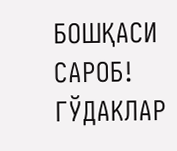БОШҚАСИ САРОБ!
ГЎДАКЛАР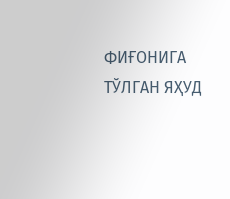ФИҒОНИГА ТЎЛГАН ЯҲУД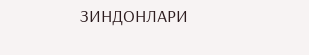ЗИНДОНЛАРИ